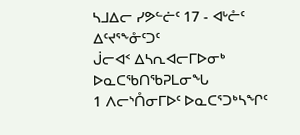ᓴᒧᐃᓕ ᓯᕗᓪᓖᑦ 17 - ᐊᒡᓔᑦ ᐃᑦᔪᕐᖕᓁᑦᑐᑦ
ᒎᓕᐊᑉ ᐃᓴᕆᐊᓕᒥᐅᓂᒃ ᐅᓇᑕᖃᑎᖃᕈᒪᓂᖓ
1 ᐱᓕᔅᑍᓂᒥᐅᑦ ᐅᓇᑕᕐᑐᒃᓴᖏᑦ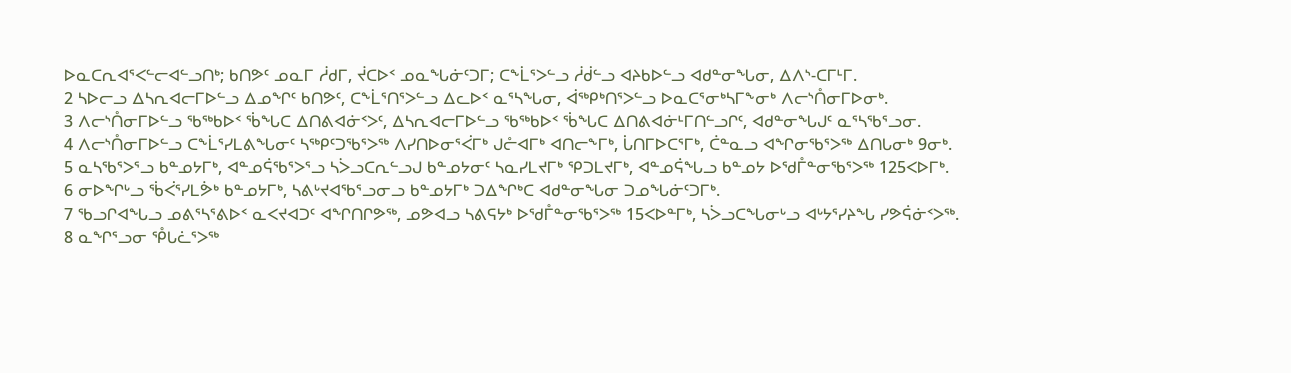ᐅᓇᑕᕆᐊᕐᐸᓪᓕᐊᓪᓗᑎᒃ; ᑲᑎᕗᑦ ᓄᓇᒥ ᓲᑯᒥ, ᔫᑕᐅᑉ ᓄᓇᖓᓃᑦᑐᒥ; ᑕᖕᒫᕐᐳᓪᓗ ᓲᑰᓪᓗ ᐊᔨᑲᐅᓪᓗ ᐊᑯᓐᓂᖓᓂ, ᐃᐱᔅ-ᑕᒥᒻᒥ.
2 ᓴᐅᓕᓗ ᐃᓴᕆᐊᓕᒥᐅᓪᓗ ᐃᓄᖏᑦ ᑲᑎᕗᑦ, ᑕᖕᒫᕐᑎᕐᐳᓪᓗ ᐃᓚᐅᑉ ᓇᕐᓴᖓᓂ, ᐋᖅᑭᒃᑎᕐᐳᓪᓗ ᐅᓇᑕᕐᓂᒃᓴᒥᖕᓂᒃ ᐱᓕᔅᑍᓂᒥᐅᓂᒃ.
3 ᐱᓕᔅᑍᓂᒥᐅᓪᓗ ᖃᖅᑲᐅᑉ ᖄᖓᑕ ᐃᑎᕕᐊᓃᑉᐳᑦ, ᐃᓴᕆᐊᓕᒥᐅᓪᓗ ᖃᖅᑲᐅᑉ ᖄᖓᑕ ᐃᑎᕕᐊᓃᒻᒥᑎᓪᓗᒋᑦ, ᐊᑯᓐᓂᖓᒍᑦ ᓇᕐᓴᖃᕐᓗᓂ.
4 ᐱᓕᔅᑍᓂᒥᐅᓪᓗ ᑕᖕᒫᕐᓯᒪᕕᖓᓂᑦ ᓴᖅᑭᑦᑐᖃᕐᐳᖅ ᐱᓯᑎᐅᓂᕐᐹᒥᒃ ᒍᓔᐊᒥᒃ ᐊᑎᓕᖕᒥᒃ, ᒑᑎᒥᐅᑕᕐᒥᒃ, ᑖᓐᓇᓗ ᐊᖏᓂᖃᕐᐳᖅ ᐃᑎᒐᓂᒃ 9ᓂᒃ.
5 ᓇᓴᖃᕐᐳᕐᓗ ᑲᓐᓄᔭᒥᒃ, ᐊᓐᓄᕌᖃᕐᐳᕐᓗ ᓴᐴᓗᑕᕆᓪᓗᒍ ᑲᓐᓄᔭᓂᑦ ᓴᓇᓯᒪᔪᒥᒃ ᕿᑐᒪᔪᒥᒃ, ᐊᓐᓄᕌᖓᓗ ᑲᓐᓄᔭ ᐅᖁᒤᓐᓂᖃᕐᐳᖅ 125ᐸᐅᒥᒃ.
6 ᓂᐅᖏᒡᓗ ᖄᐹᕐᓯᒪᕘᒃ ᑲᓐᓄᔭᒥᒃ, ᓴᕕᒡᔪᐊᖃᕐᓗᓂᓗ ᑲᓐᓄᔭᒥᒃ ᑐᐃᖏᒃᑕ ᐊᑯᓐᓂᖓᓂ ᑐᓄᖓᓃᑦᑐᒥᒃ.
7 ᖃᓗᒋᐊᖓᓗ ᓄᕕᕐᓴᕐᕕᐅᑉ ᓇᐸᔪᐊᑐᑦ ᐊᖏᑎᒋᕗᖅ, ᓄᕗᐊᓗ ᓴᕕᕋᔭᒃ ᐅᖁᒤᓐᓂᖃᕐᐳᖅ 15ᐸᐅᓐᒥᒃ, ᓴᐴᓗᑕᖓᓂᒡᓗ ᐊᒡᔭᕐᓯᔨᖓ ᓯᕗᕌᓃᑉᐳᖅ.
8 ᓇᖏᕐᓗᓂ ᕾᒐᓛᕐᐳᖅ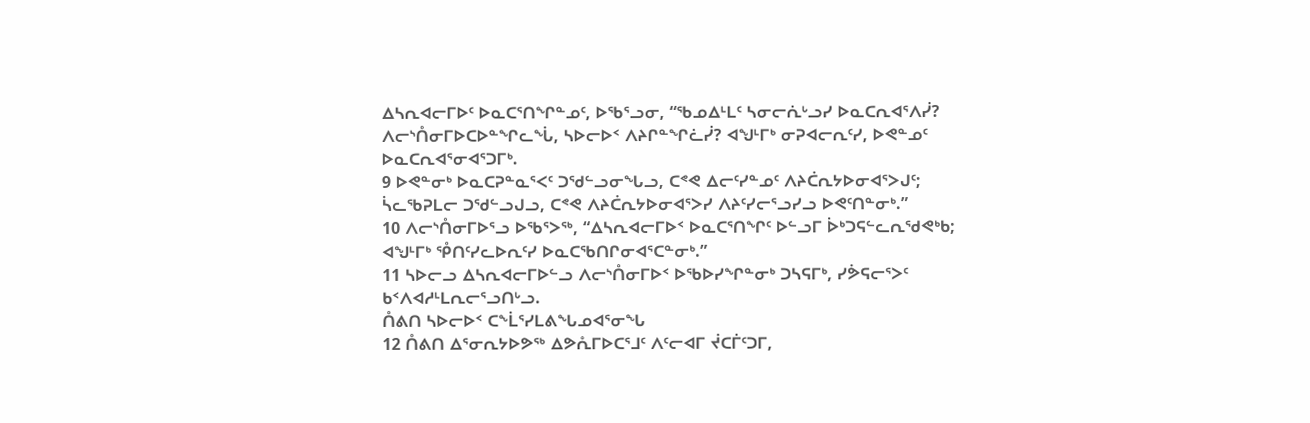ᐃᓴᕆᐊᓕᒥᐅᑦ ᐅᓇᑕᕐᑎᖏᓐᓄᑦ, ᐅᖃᕐᓗᓂ, “ᖃᓄᐃᒻᒪᑦ ᓴᓂᓕᕇᒡᓗᓯ ᐅᓇᑕᕆᐊᕐᐱᓰ? ᐱᓕᔅᑍᓂᒥᐅᑕᐅᓐᖏᓚᖔ, ᓴᐅᓕᐅᑉ ᐱᔨᒋᓐᖏᓛᓰ? ᐊᖑᒻᒥᒃ ᓂᕈᐊᓕᕆᑦᓯ, ᐅᕙᓐᓄᑦ ᐅᓇᑕᕆᐊᕐᓂᐊᕐᑐᒥᒃ.
9 ᐅᕙᓐᓂᒃ ᐅᓇᑕᕈᓐᓇᕐᐸᑦ ᑐᖁᓪᓗᓂᖓᓗ, ᑕᕝᕙ ᐃᓕᑦᓯᓐᓄᑦ ᐱᔨᑖᕆᔭᐅᓂᐊᕐᐳᒍᑦ; ᓵᓚᖃᕈᒪᓕ ᑐᖁᓪᓗᒍᓗ, ᑕᕝᕙ ᐱᔨᑖᕆᔭᐅᓂᐊᕐᐳᓯ ᐱᔨᑦᓯᓕᕐᓗᓯᓗ ᐅᕙᑦᑎᓐᓂᒃ.”
10 ᐱᓕᔅᑍᓂᒥᐅᕐᓗ ᐅᖃᕐᐳᖅ, “ᐃᓴᕆᐊᓕᒥᐅᑉ ᐅᓇᑕᕐᑎᖏᑦ ᐅᓪᓗᒥ ᐆᒃᑐᕋᓪᓚᕆᖁᕙᒃᑲ; ᐊᖑᒻᒥᒃ ᕾᑎᑦᓯᓚᐅᕆᑦᓯ ᐅᓇᑕᖃᑎᒋᓂᐊᕐᑕᓐᓂᒃ.”
11 ᓴᐅᓕᓗ ᐃᓴᕆᐊᓕᒥᐅᓪᓗ ᐱᓕᔅᑍᓂᒥᐅᑉ ᐅᖃᐅᓯᖏᓐᓂᒃ ᑐᓴᕋᒥᒃ, ᓯᕘᕋᓕᕐᐳᑦ ᑲᑉᐱᐊᓱᒻᒪᕆᓕᕐᓗᑎᒡᓗ.
ᑍᕕᑎ ᓴᐅᓕᐅᑉ ᑕᖕᒫᕐᓯᒪᕕᖓᓄᐊᕐᓂᖓ
12 ᑍᕕᑎ ᐃᕐᓂᕆᔭᐅᕗᖅ ᐃᕗᕅᒥᐅᑕᕐᒧᑦ ᐱᑦᓕᐊᒥ ᔫᑕᒦᑦᑐᒥ,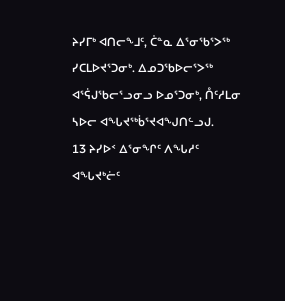ᔨᓯᒥᒃ ᐊᑎᓕᖕᒧᑦ, ᑖᓐᓇ ᐃᕐᓂᖃᕐᐳᖅ ᓯᑕᒪᐅᔪᕐᑐᓂᒃ. ᐃᓄᑐᖃᐅᓕᕐᐳᖅ ᐊᕐᕌᒍᖃᓕᕐᓗᓂᓗ ᐅᓄᕐᑐᓂᒃ, ᑍᑦᓱᒪᓂ ᓴᐅᓕ ᐊᖓᔪᖅᑳᕐᔪᐊᖑᑎᓪᓗᒍ.
13 ᔨᓯᐅᑉ ᐃᕐᓂᖏᑦ ᐱᖓᓱᑦ ᐊᖓᔪᒃᓖᑦ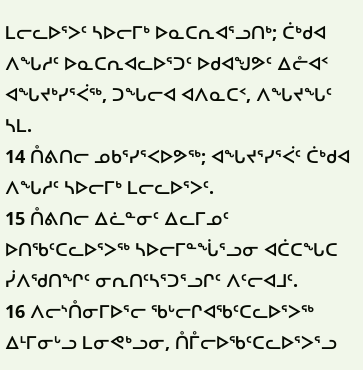ᒪᓕᓚᐅᕐᐳᑦ ᓴᐅᓕᒥᒃ ᐅᓇᑕᕆᐊᕐᓗᑎᒃ; ᑖᒃᑯᐊ ᐱᖓᓱᑦ ᐅᓇᑕᕆᐊᓚᐅᕐᑐᑦ ᐅᑯᐊᖑᕗᑦ ᐃᓔᐊᑉ ᐊᖓᔪᒃᓯᕐᐹᖅ, ᑐᖓᓕᐊ ᐊᐱᓇᑕᑉ, ᐱᖓᔪᖓᑦ ᓴᒪ.
14 ᑍᕕᑎᓕ ᓄᑲᕐᓯᕐᐸᐅᕗᖅ; ᐊᖓᔪᕐᓯᕐᐹᑦ ᑖᒃᑯᐊ ᐱᖓᓱᑦ ᓴᐅᓕᒥᒃ ᒪᓕᓚᐅᕐᐳᑦ.
15 ᑍᕕᑎᓕ ᐃᓛᓐᓂᑦ ᐃᓚᒥᓄᑦ ᐅᑎᖃᑦᑕᓚᐅᕐᐳᖅ ᓴᐅᓕᒥᓐᖔᕐᓗᓂ ᐊᑖᑕᖓᑕ ᓰᐱᖁᑎᖏᑦ ᓂᕆᑎᑦᓴᕐᑐᕐᓗᒋᑦ ᐱᑦᓕᐊᒧᑦ.
16 ᐱᓕᔅᑍᓂᒥᐅᕐᓕ ᖃᒡᓕᒋᐊᖃᑦᑕᓚᐅᕐᐳᖅ ᐃᒻᒥᓂᒡᓗ ᒪᓂᕙᒃᓗᓂ, ᑍᒤᓕᐅᖃᑦᑕᓚᐅᕐᐳᕐᓗ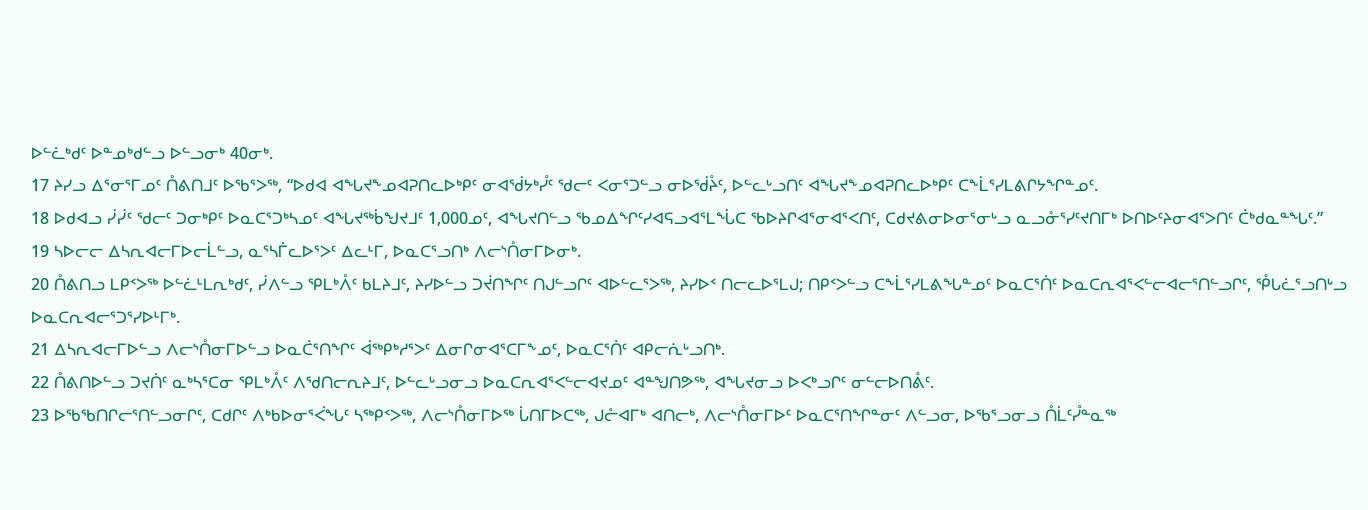ᐅᓪᓛᒃᑯᑦ ᐅᓐᓄᒃᑯᓪᓗ ᐅᓪᓗᓂᒃ 40ᓂᒃ.
17 ᔨᓯᓗ ᐃᕐᓂᕐᒥᓄᑦ ᑍᕕᑎᒧᑦ ᐅᖃᕐᐳᖅ, “ᐅᑯᐊ ᐊᖓᔪᖕᓄᐊᕈᑎᓚᐅᒃᑭᑦ ᓂᐊᖂᔭᒃᓮᑦ ᖁᓕᑦ ᐸᓂᕐᑐᓪᓗ ᓂᐅᖂᔧᑦ, ᐅᓪᓚᒡᓗᑎᑦ ᐊᖓᔪᖕᓄᐊᕈᑎᓚᐅᒃᑭᑦ ᑕᖕᒫᕐᓯᒪᕕᒋᔭᖏᓐᓄᑦ.
18 ᐅᑯᐊᓗ ᓰᓰᑦ ᖁᓕᑦ ᑐᓂᒃᑭᑦ ᐅᓇᑕᕐᑐᒃᓴᓄᑦ ᐊᖓᔪᖅᑳᖑᔪᒧᑦ 1,000ᓄᑦ, ᐊᖓᔪᑎᓪᓗ ᖃᓄᐃᖏᑦᓯᐊᕋᓗᐊᕐᒪᖔᑕ ᖃᐅᔨᒋᐊᕐᓂᐊᕐᐸᑎᑦ, ᑕᑯᔪᕕᓂᐅᓂᕐᓂᒡᓗ ᓇᓗᓁᕐᓯᑦᔪᑎᒥᒃ ᐅᑎᐅᑦᔨᓂᐊᕐᐳᑎᑦ ᑖᒃᑯᓇᓐᖓᑦ.”
19 ᓴᐅᓕᓕ ᐃᓴᕆᐊᓕᒥᐅᓕᒫᓪᓗ, ᓇᕐᓴᒦᓚᐅᕐᐳᑦ ᐃᓚᒻᒥ, ᐅᓇᑕᕐᓗᑎᒃ ᐱᓕᔅᑍᓂᒥᐅᓂᒃ.
20 ᑍᕕᑎᓗ ᒪᑭᑉᐳᖅ ᐅᓪᓛᒻᒪᕆᒃᑯᑦ, ᓰᐱᓪᓗ ᕿᒪᒃᐰᑦ ᑲᒪᔨᒧᑦ, ᔨᓯᐅᓪᓗ ᑐᔫᑎᖏᑦ ᑎᒍᓪᓗᒋᑦ ᐊᐅᓪᓚᕐᐳᖅ, ᔨᓯᐅᑉ ᑎᓕᓚᐅᕐᒪᒍ; ᑎᑭᑉᐳᓪᓗ ᑕᖕᒫᕐᓯᒪᕕᖓᓐᓄᑦ ᐅᓇᑕᕐᑏᑦ ᐅᓇᑕᕆᐊᕐᐸᓪᓕᐊᓕᕐᑎᓪᓗᒋᑦ, ᕾᒐᓛᕐᓗᑎᒡᓗ ᐅᓇᑕᕆᐊᓕᕐᑐᕐᓯᐅᒻᒥᒃ.
21 ᐃᓴᕆᐊᓕᒥᐅᓪᓗ ᐱᓕᔅᑍᓂᒥᐅᓪᓗ ᐅᓇᑖᕐᑎᖏᑦ ᐋᖅᑭᒃᓱᕐᐳᑦ ᐃᓂᒋᓂᐊᕐᑕᒥᖕᓄᑦ, ᐅᓇᑕᕐᑏᑦ ᐊᑭᓕᕇᒡᓗᑎᒃ.
22 ᑍᕕᑎᐅᓪᓗ ᑐᔪᑏᑦ ᓇᒃᓴᕐᑕᓂ ᕿᒪᒃᐰᑦ ᐱᖁᑎᓕᕆᔨᒧᑦ, ᐅᓪᓚᒡᓗᓂᓗ ᐅᓇᑕᕆᐊᕐᐸᓪᓕᐊᔪᓄᑦ ᐊᓐᖑᑎᕗᖅ, ᐊᖓᔪᓂᓗ ᐅᐸᒃᓗᒋᑦ ᓂᓪᓕᐅᑎᕔᑦ.
23 ᐅᖃᖃᑎᒋᓕᕐᑎᓪᓗᓂᒋᑦ, ᑕᑯᒋᑦ ᐱᒃᑲᐅᓂᕐᐹᖓᑦ ᓴᖅᑭᑉᐳᖅ, ᐱᓕᔅᑍᓂᒥᐅᖅ ᒑᑎᒥᐅᑕᖅ, ᒍᓔᐊᒥᒃ ᐊᑎᓕᒃ, ᐱᓕᔅᑍᓂᒥᐅᑦ ᐅᓇᑕᕐᑎᖏᓐᓂᑦ ᐱᓪᓗᓂ, ᐅᖃᕐᓗᓂᓗ ᑍᒫᑦᓮᓐᓇᖅ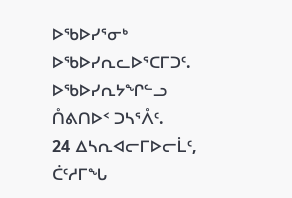ᐅᖃᐅᓯᕐᓂᒃ ᐅᖃᐅᓯᕆᓚᐅᕐᑕᒥᑐᑦ. ᐅᖃᐅᓯᕆᔭᖏᓪᓗ ᑍᕕᑎᐅᑉ ᑐᓴᕐᐰᑦ.
24 ᐃᓴᕆᐊᓕᒥᐅᓕᒫᑦ, ᑖᑦᓱᒥᖓ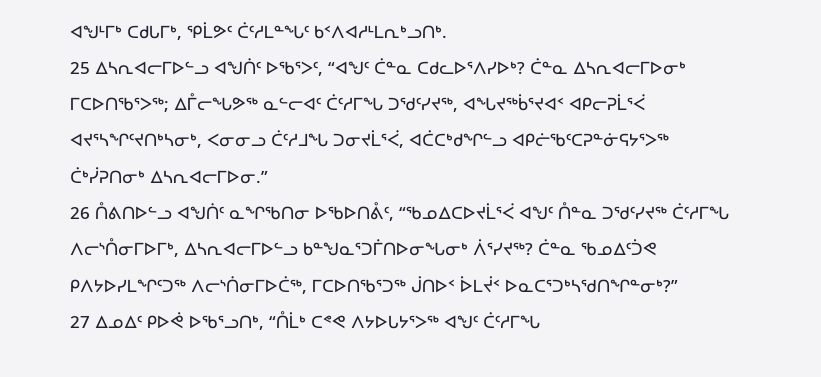ᐊᖑᒻᒥᒃ ᑕᑯᒐᒥᒃ, ᕿᒫᕗᑦ ᑖᑦᓱᒪᓐᖓᑦ ᑲᑉᐱᐊᓱᒻᒪᕆᒃᓗᑎᒃ.
25 ᐃᓴᕆᐊᓕᒥᐅᓪᓗ ᐊᖑᑏᑦ ᐅᖃᕐᐳᑦ, “ᐊᖑᑦ ᑖᓐᓇ ᑕᑯᓚᐅᕐᐱᓯᐅᒃ? ᑖᓐᓇ ᐃᓴᕆᐊᓕᒥᐅᓂᒃ ᒥᑕᐅᑎᖃᕐᐳᖅ; ᐃᒤᓕᖓᕗᖅ ᓇᓪᓕᐊᑦ ᑖᑦᓱᒥᖓ ᑐᖁᑦᓯᔪᖅ, ᐊᖓᔪᖅᑳᕐᔪᐊᑉ ᐊᑭᓕᕈᒫᕐᐹ ᐊᔪᕐᓴᖏᑦᔪᑎᒃᓴᓂᒃ, ᐸᓂᓂᓗ ᑖᑦᓱᒧᖓ ᑐᓂᔪᒫᕐᐹ, ᐊᑖᑕᒃᑯᖏᓪᓗ ᐊᑭᓖᖃᑦᑕᕈᓐᓃᕋᔭᕐᐳᖅ ᑖᒃᓰᕈᑎᓂᒃ ᐃᓴᕆᐊᓕᒥᐅᓂ.”
26 ᑍᕕᑎᐅᓪᓗ ᐊᖑᑏᑦ ᓇᖏᖃᑎᓂ ᐅᖃᐅᑎᕔᑦ, “ᖃᓄᐃᑕᐅᔪᒫᕐᐹ ᐊᖑᑦ ᑍᓐᓇ ᑐᖁᑦᓯᔪᖅ ᑖᑦᓱᒥᖓ ᐱᓕᔅᑍᓂᒥᐅᒥᒃ, ᐃᓴᕆᐊᓕᒥᐅᓪᓗ ᑲᓐᖑᓇᕐᑐᒦᑎᐅᓂᖓᓂᒃ ᐲᕐᓯᔪᖅ? ᑖᓐᓇ ᖃᓄᐃᑦᑑᕙ ᑭᐱᔭᐅᓯᒪᖏᑦᑐᖅ ᐱᓕᔅᑏᓂᒥᐅᑖᖅ, ᒥᑕᐅᑎᖃᕐᑐᖅ ᒎᑎᐅᑉ ᐆᒪᔫᑉ ᐅᓇᑕᕐᑐᒃᓴᖁᑎᖏᓐᓂᒃ?”
27 ᐃᓄᐃᑦ ᑭᐅᕚ ᐅᖃᕐᓗᑎᒃ, “ᑍᒫᒃ ᑕᕝᕙ ᐱᔭᐅᒐᔭᕐᐳᖅ ᐊᖑᑦ ᑖᑦᓱᒥᖓ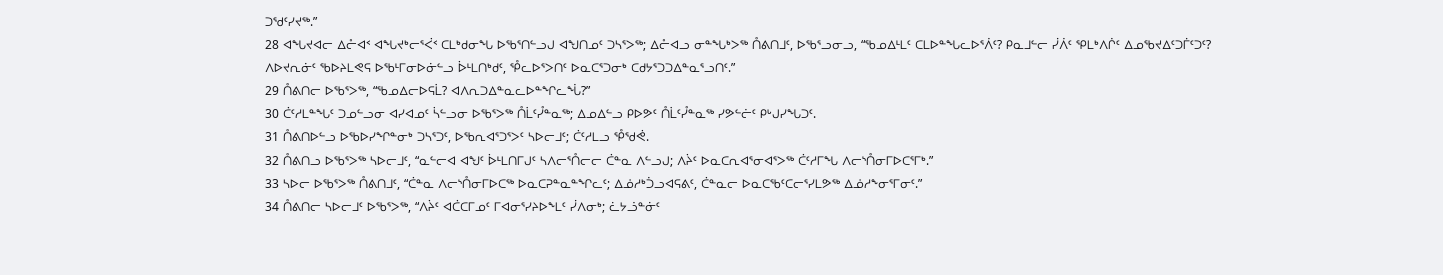ᑐᖁᑦᓯᔪᖅ.”
28 ᐊᖓᔪᐊᓕ ᐃᓔᐊᑉ ᐊᖓᔪᒃᓕᕐᐹᑉ ᑕᒪᒃᑯᓂᖓ ᐅᖃᕐᑎᓪᓗᒍ ᐊᖑᑎᓄᑦ ᑐᓴᕐᐳᖅ; ᐃᓔᐊᓗ ᓂᓐᖓᒃᐳᖅ ᑍᕕᑎᒧᑦ, ᐅᖃᕐᓗᓂᓗ, “ᖃᓄᐃᒻᒪᑦ ᑕᒪᐅᓐᖓᓚᐅᕐᐲᑦ? ᑭᓇᒧᓪᓕ ᓰᐲᑦ ᕿᒪᒃᐱᒌᑦ ᐃᓄᖃᔪᐃᑦᑐᒦᑦᑐᑦ? ᐱᐅᔪᕆᓃᑦ ᖃᐅᔨᒪᕙᕋ ᐅᖃᒻᒥᓂᐅᓃᓪᓗ ᐆᒻᒪᑎᒃᑯᑦ, ᕾᓚᐅᕐᐳᑎᑦ ᐅᓇᑕᕐᑐᓂᒃ ᑕᑯᔭᕐᑐᑐᐃᓐᓇᕐᓗᑎᑦ.”
29 ᑍᕕᑎᓕ ᐅᖃᕐᐳᖅ, “ᖃᓄᐃᓕᐅᕋᒫ? ᐊᐱᕆᑐᐃᓐᓇᓚᐅᓐᖏᓚᖔ?”
30 ᑖᑦᓱᒪᓐᖓᑦ ᑐᓄᓪᓗᓂ ᐊᓯᐊᓄᑦ ᓵᓪᓗᓂ ᐅᖃᕐᐳᖅ ᑍᒫᑦᓮᓐᓇᖅ; ᐃᓄᐃᓪᓗ ᑭᐅᕗᑦ ᑍᒫᑦᓮᓐᓇᖅ ᓯᕗᓪᓖᑦ ᑭᒡᒍᓯᖓᑐᑦ.
31 ᑍᕕᑎᐅᓪᓗ ᐅᖃᐅᓯᖏᓐᓂᒃ ᑐᓴᕐᑐᑦ, ᐅᖃᕆᐊᕐᑐᕐᐳᑦ ᓴᐅᓕᒧᑦ; ᑖᑦᓱᒪᓗ ᕾᖁᕚ.
32 ᑍᕕᑎᓗ ᐅᖃᕐᐳᖅ ᓴᐅᓕᒧᑦ, “ᓇᓪᓕᐊ ᐊᖑᑦ ᐆᒻᒪᑎᒥᒍᑦ ᓴᐱᓕᕐᑍᓕᓕ ᑖᓐᓇ ᐱᓪᓗᒍ; ᐱᔩᑦ ᐅᓇᑕᕆᐊᕐᓂᐊᕐᐳᖅ ᑖᑦᓱᒥᖓ ᐱᓕᔅᑍᓂᒥᐅᑕᕐᒥᒃ.”
33 ᓴᐅᓕ ᐅᖃᕐᐳᖅ ᑍᕕᑎᒧᑦ, “ᑖᓐᓇ ᐱᓕᔅᑍᓂᒥᐅᑕᖅ ᐅᓇᑕᕈᓐᓇᓐᖏᓚᑦ; ᐃᓅᓱᒃᑑᓗᐊᕋᕕᑦ, ᑖᓐᓇᓕ ᐅᓇᑕᖃᑦᑕᓕᕐᓯᒪᕗᖅ ᐃᓅᓱᖕᓂᕐᒥᓂᑦ.”
34 ᑍᕕᑎᓕ ᓴᐅᓕᒧᑦ ᐅᖃᕐᐳᖅ, “ᐱᔩᑦ ᐊᑖᑕᒥᓄᑦ ᒥᐊᓂᕐᓯᔨᐅᖕᒪᑦ ᓰᐱᓂᒃ; ᓛᔭᓘᓐᓃᑦ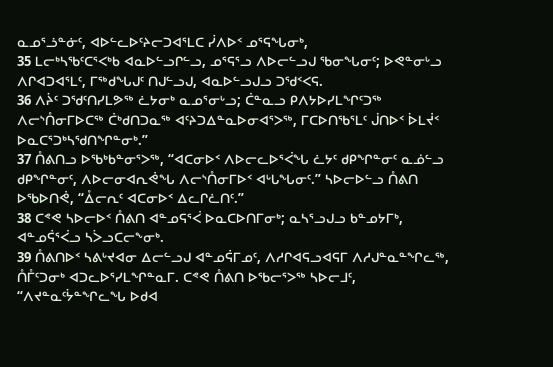ᓇᓄᕐᓘᓐᓃᑦ, ᐊᐅᓪᓚᐅᑦᔨᓕᑐᐊᕐᒪᑕ ᓰᐱᐅᑉ ᓄᕐᕋᖓᓂᒃ,
35 ᒪᓕᒃᓴᖃᑦᑕᕐᐸᒃᑲ ᐊᓇᐅᓪᓗᒋᓪᓗ, ᓄᕐᕋᕐᓗ ᐱᐅᓕᓪᓗᒍ ᖃᓂᖓᓂᑦ; ᐅᕙᓐᓂᒡᓗ ᐱᒋᐊᑐᐊᕐᒪᑦ, ᒥᖅᑯᖓᒍᑦ ᑎᒍᓪᓗᒍ, ᐊᓇᐅᓪᓗᒍᓗ ᑐᖁᑉᐸᕋ.
36 ᐱᔩᑦ ᑐᖁᑦᑎᓯᒪᕗᖅ ᓛᔭᓂᒃ ᓇᓄᕐᓂᒡᓗ; ᑖᓐᓇᓗ ᑭᐱᔭᐅᓯᒪᖏᑦᑐᖅ ᐱᓕᔅᑍᓂᒥᐅᑕᖅ ᑖᒃᑯᑎᑐᓇᖅ ᐊᑦᔨᑐᐃᓐᓇᐅᓂᐊᕐᐳᖅ, ᒥᑕᐅᑎᖃᕐᒪᑦ ᒎᑎᐅᑉ ᐆᒪᔫᑉ ᐅᓇᑕᕐᑐᒃᓴᖁᑎᖏᓐᓂᒃ.”
37 ᑍᕕᑎᓗ ᐅᖃᒃᑲᓐᓂᕐᐳᖅ, “ᐊᑕᓂᐅᑉ ᐱᐅᓕᓚᐅᕐᐹᖓ ᓛᔭᑦ ᑯᑭᖏᓐᓂᑦ ᓇᓅᓪᓗ ᑯᑭᖏᓐᓂᑦ, ᐱᐅᓕᓂᐊᕆᕚᖓ ᐱᓕᔅᑍᓂᒥᐅᑉ ᐊᒡᒐᖓᓂᑦ.” ᓴᐅᓕᐅᓪᓗ ᑍᕕᑎ ᐅᖃᐅᑎᕚ, “ᐂᓕᕆᑦ ᐊᑕᓂᐅᑉ ᐃᓚᒋᓛᑎᑦ.”
38 ᑕᕝᕙ ᓴᐅᓕᐅᑉ ᑍᕕᑎ ᐊᓐᓄᕋᕐᐹ ᐅᓇᑕᐅᑎᒥᓂᒃ; ᓇᓴᕐᓗᒍᓗ ᑲᓐᓄᔭᒥᒃ, ᐊᓐᓄᕌᕐᐹᓗ ᓴᐴᓗᑕᓕᖕᓂᒃ.
39 ᑍᕕᑎᐅᑉ ᓴᕕᒡᔪᐊᓂ ᐃᓕᓪᓗᒍ ᐊᓐᓄᕌᒥᓄᑦ, ᐱᓱᒋᐊᕋᓗᐊᕋᒥ ᐱᓱᒍᓐᓇᓐᖏᓚᖅ, ᑍᒤᑦᑐᓂᒃ ᐊᑐᓚᐅᕐᓯᒪᖏᓐᓇᒥ. ᑕᕝᕙ ᑍᕕᑎ ᐅᖃᓕᕐᐳᖅ ᓴᐅᓕᒧᑦ, “ᐱᔪᓐᓇᑦᔮᓐᖏᓚᖓ ᐅᑯᐊ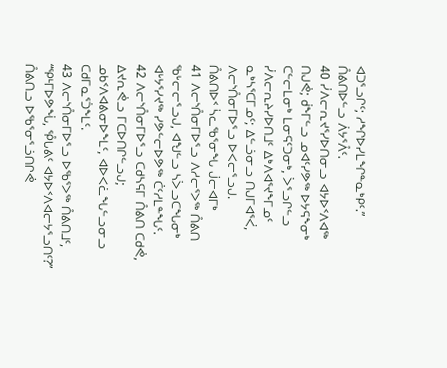ᐊᑐᕐᓗᒋᑦ; ᓱᖏᐅᓯᒪᖏᓐᓇᒃᑭᑦ.” ᑍᕕᑎᐅᓪᓗ ᐲᔭᕐᐰᑦ.
40 ᓰᐱᓕᕆᔪᕐᓯᐅᑎᓂᓗ ᐊᔭᐅᑉᐱᐊᖅ ᑎᒍᕚ; ᑰᖕᒥᓪᓗ ᓄᐊᑦᓯᕗᖅ ᐅᔭᕋᖕᓂᒃ ᑕᓪᓕᒪᓂᒃ ᒪᓂᕋᑦᑐᓂᒃ, ᐴᕐᓗᒋᓪᓗ ᓰᐱᓕᕆᔨᓯᐅᑎᒧᑦ ᐃᒃᐱᐊᕐᔪᖕᒥᓄᑦ ᓇᒃᓴᕐᑕᒥᓄᑦ; ᐃᓪᓘᓂᓗ ᑎᒍᒥᐊᕐᐹ, ᐱᓕᔅᑍᓂᒥᐅᕐᓗ ᐅᐸᓕᕐᓗᒍ.
ᑍᕕᑎᐅᑉ ᓵᓚᖃᕐᓂᖓ ᒎᓕᐊᒥᒃ
41 ᐱᓕᔅᑍᓂᒥᐅᕐᓗ ᐱᓱᓕᕐᐳᖅ ᑍᕕᑎ ᖃᒡᓕᓕᕐᓗᒍ, ᐊᖑᓪᓗ ᓴᐴᓗᑕᖓᓂᒃ ᐊᒡᔭᕐᓯᔪᖅ ᓯᕗᓪᓕᐅᕗᖅ ᑖᑦᓱᒪᓐᖓᑦ.
42 ᐱᓕᔅᑍᓂᒥᐅᕐᓗ ᑕᑯᓴᕋᒥ ᑍᕕᑎ ᑕᑯᕚ, ᐃᔪᕆᕚᓗ ᒥᑕᐅᑎᒋᓪᓗᒍ; ᓄᑲᑉᐱᐊᕕᓂᐅᖕᒪᑦ, ᐊᐅᐸᓛᖓᓪᓗᓂᓗ ᑕᑯᒥᓇᕐᑑᖕᒪᑦ.
43 ᐱᓕᔅᑍᓂᒥᐅᕐᓗ ᐅᖃᕐᐳᖅ ᑍᕕᑎᒧᑦ, “ᕿᒻᒥᐅᕗᖔ, ᕾᒐᕕᑦ ᐊᔭᐅᑉᐱᐊᓕᔭᕐᓗᑎᑦ?” ᑍᕕᑎᓗ ᐅᖃᕐᓂᕐᓘᑎᒋᕚ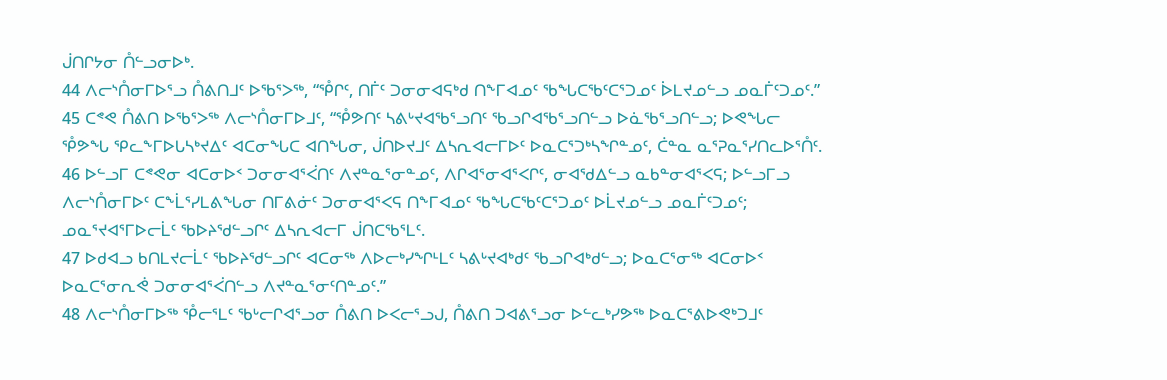ᒎᑎᒋᔭᓂ ᑍᓪᓗᓂᐅᒃ.
44 ᐱᓕᔅᑍᓂᒥᐅᕐᓗ ᑍᕕᑎᒧᑦ ᐅᖃᕐᐳᖅ, “ᕾᒋᑦ, ᑎᒦᑦ ᑐᓂᓂᐊᕋᒃᑯ ᑎᖕᒥᐊᓄᑦ ᖃᖓᑕᖃᑦᑕᕐᑐᓄᑦ ᐆᒪᔪᓄᓪᓗ ᓄᓇᒦᑦᑐᓄᑦ.”
45 ᑕᕝᕙ ᑍᕕᑎ ᐅᖃᕐᐳᖅ ᐱᓕᔅᑍᓂᒥᐅᒧᑦ, “ᕾᕗᑎᑦ ᓴᕕᒡᔪᐊᖃᕐᓗᑎᑦ ᖃᓗᒋᐊᖃᕐᓗᑎᓪᓗ ᐅᓈᖃᕐᓗᑎᓪᓗ; ᐅᕙᖓᓕ ᕾᕗᖓ ᕿᓚᖕᒥᐅᒐᓴᒃᔪᐃᑦ ᐊᑕᓂᖓᑕ ᐊᑎᖓᓂ, ᒎᑎᐅᔪᒧᑦ ᐃᓴᕆᐊᓕᒥᐅᑦ ᐅᓇᑕᕐᑐᒃᓴᖏᓐᓄᑦ, ᑖᓐᓇ ᓇᕐᕈᓇᕐᓯᑎᓚᐅᕐᑍᑦ.
46 ᐅᓪᓗᒥ ᑕᕝᕙᓂ ᐊᑕᓂᐅᑉ ᑐᓂᓂᐊᕐᐹᑎᑦ ᐱᔪᓐᓇᕐᓂᓐᓄᑦ, ᐱᒋᐊᕐᓂᐊᕐᐸᒋᑦ, ᓂᐊᖁᐃᓪᓗ ᓇᑲᓐᓂᐊᕐᐸᕋ; ᐅᓪᓗᒥᓗ ᐱᓕᔅᑍᓂᒥᐅᑦ ᑕᖕᒫᕐᓯᒪᕕᖓᓂ ᑎᒥᕕᓃᑦ ᑐᓂᓂᐊᕐᐸᕋ ᑎᖕᒥᐊᓄᑦ ᖃᖓᑕᖃᑦᑕᕐᑐᓄᑦ ᐅᒫᔪᓄᓪᓗ ᓄᓇᒦᑦᑐᓄᑦ; ᓄᓇᕐᔪᐊᕐᒥᐅᓕᒫᑦ ᖃᐅᔨᖁᓪᓗᒋᑦ ᐃᓴᕆᐊᓕᒥ ᒎᑎᑕᖃᕐᒪᑦ.
47 ᐅᑯᐊᓗ ᑲᑎᒪᔪᓕᒫᑦ ᖃᐅᔨᖁᓪᓗᒋᑦ ᐊᑕᓂᖅ ᐱᐅᓕᒃᓯᖏᒻᒪᑦ ᓴᕕᒡᔪᐊᒃᑯᑦ ᖃᓗᒋᐊᒃᑯᓪᓗ; ᐅᓇᑕᕐᓂᖅ ᐊᑕᓂᐅᑉ ᐅᓇᑕᕐᓂᕆᕚ ᑐᓂᓂᐊᕐᐹᑎᓪᓗ ᐱᔪᓐᓇᕐᓂᑦᑎᓐᓄᑦ.”
48 ᐱᓕᔅᑍᓂᒥᐅᖅ ᕾᓕᕐᒪᑦ ᖃᒡᓕᒋᐊᕐᓗᓂ ᑍᕕᑎ ᐅᐸᓕᕐᓗᒍ, ᑍᕕᑎ ᑐᐊᕕᕐᓗᓂ ᐅᓪᓚᒃᓯᕗᖅ ᐅᓇᑕᕐᕕᐅᕙᒃᑐᒧᑦ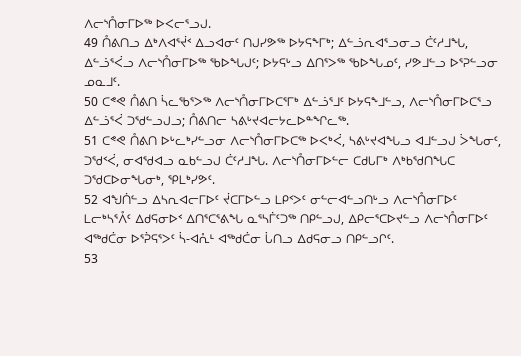ᐱᓕᔅᑍᓂᒥᐅᖅ ᐅᐸᓕᕐᓗᒍ.
49 ᑍᕕᑎᓗ ᐃᒃᐱᐊᕐᔫᑉ ᐃᓗᐊᓂᑦ ᑎᒍᓯᕗᖅ ᐅᔭᕋᖕᒥᒃ; ᐃᓪᓘᕆᐊᕐᓗᓂᓗ ᑖᑦᓱᒧᖓ, ᐃᓪᓘᕐᐹᓗ ᐱᓕᔅᑍᓂᒥᐅᖅ ᖃᐅᖓᒍᑦ; ᐅᔭᕋᒡᓗ ᐃᑎᕐᐳᖅ ᖃᐅᖓᓄᑦ, ᓯᕗᒧᓪᓗ ᐅᕐᕈᓪᓗᓂ ᓄᓇᒧᑦ.
50 ᑕᕝᕙ ᑍᕕᑎ ᓵᓚᖃᕐᐳᖅ ᐱᓕᔅᑍᓂᒥᐅᑕᕐᒥᒃ ᐃᓪᓘᕐᒧᑦ ᐅᔭᕋᖕᒧᓪᓗ, ᐱᓕᔅᑍᓂᒥᐅᑕᕐᓗ ᐃᓪᓘᕐᐹ ᑐᖁᓪᓗᒍᓗ; ᑍᕕᑎᓕ ᓴᕕᒡᔪᐊᓕᔭᓚᐅᓐᖏᓚᖅ.
51 ᑕᕝᕙ ᑍᕕᑎ ᐅᒡᓚᒃᓯᓪᓗᓂ ᐱᓕᔅᑍᓂᒥᐅᑕᖅ ᐅᐸᒃᐹ, ᓴᕕᒡᔪᐊᖓᓗ ᐊᒧᓪᓗᒍ ᐴᖓᓂᑦ, ᑐᖁᑉᐹ, ᓂᐊᖁᐊᓗ ᓇᑲᓪᓗᒍ ᑖᑦᓱᒧᖓ. ᐱᓕᔅᑍᓂᒥᐅᓪᓕ ᑕᑯᒐᒥᒃ ᐱᒃᑲᖁᑎᖓᑕ ᑐᖁᑕᐅᓂᖓᓂᒃ, ᕿᒪᒃᓯᕗᑦ.
52 ᐊᖑᑏᓪᓗ ᐃᓴᕆᐊᓕᒥᐅᑦ ᔫᑕᒥᐅᓪᓗ ᒪᑭᑉᐳᑦ ᓂᓪᓕᐊᓪᓗᑎᒡᓗ ᐱᓕᔅᑍᓂᒥᐅᑦ ᒪᓕᒃᓴᕐᐰᑦ ᐃᑯᕋᓂᐅᑉ ᐃᑎᕐᑕᕐᕕᖓ ᓇᕐᓴᒦᑦᑐᖅ ᑎᑭᓪᓗᒍ, ᐃᑭᓕᕐᑕᐅᔪᓪᓗ ᐱᓕᔅᑍᓂᒥᐅᑦ ᐊᖅᑯᑖᓂ ᐅᕐᕉᕋᕐᐳᑦ ᓵ-ᐊᕅᒻ ᐊᖅᑯᑖᓂ ᒑᑎᓗ ᐃᑯᕋᓂᓗ ᑎᑭᓪᓗᒋᑦ.
53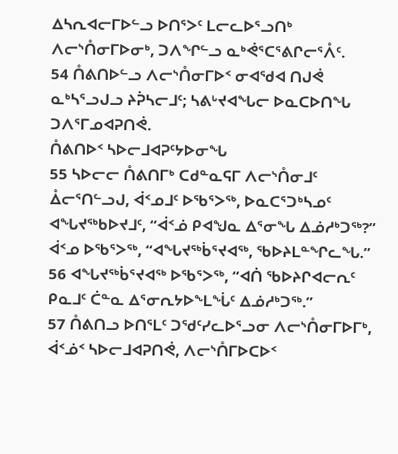ᐃᓴᕆᐊᓕᒥᐅᓪᓗ ᐅᑎᕐᐳᑦ ᒪᓕᓚᐅᕐᓗᑎᒃ ᐱᓕᔅᑍᓂᒥᐅᓂᒃ, ᑐᐱᖏᓪᓗ ᓇᒃᕚᕐᑕᕐᕕᒋᓕᕐᐰᑦ.
54 ᑍᕕᑎᐅᓪᓗ ᐱᓕᔅᑍᓂᒥᐅᑉ ᓂᐊᖁᐊ ᑎᒍᕚ ᓇᒃᓴᕐᓗᒍᓗ ᔨᕉᓴᓕᒧᑦ; ᓴᕕᒡᔪᐊᖓᓕ ᐅᓇᑕᐅᑎᖓ ᑐᐱᕐᒥᓄᐊᕈᑎᕚ.
ᑍᕕᑎᐅᑉ ᓴᐅᓕᒧᐊᕈᑦᔭᐅᓂᖓ
55 ᓴᐅᓕᓕ ᑍᕕᑎᒥᒃ ᑕᑯᓐᓇᕋᒥ ᐱᓕᔅᑍᓂᒧᑦ ᐂᓕᕐᑎᓪᓗᒍ, ᐋᑉᓄᒧᑦ ᐅᖃᕐᐳᖅ, ᐅᓇᑕᕐᑐᒃᓴᓄᑦ ᐊᖓᔪᖅᑲᐅᔪᒧᑦ, “ᐋᑉᓅ ᑭᐊᖑᓇ ᐃᕐᓂᖓ ᐃᓅᓱᒃᑐᖅ?” ᐋᑉᓄ ᐅᖃᕐᐳᖅ, “ᐊᖓᔪᖅᑳᕐᔪᐊᖅ, ᖃᐅᔨᒪᓐᖏᓚᖓ.”
56 ᐊᖓᔪᖅᑳᕐᔪᐊᖅ ᐅᖃᕐᐳᖅ, “ᐊᑏ ᖃᐅᔨᒋᐊᓕᕆᑦ ᑭᓇᒧᑦ ᑖᓐᓇ ᐃᕐᓂᕆᔭᐅᖕᒪᖔᑦ ᐃᓅᓱᒃᑐᖅ.”
57 ᑍᕕᑎᓗ ᐅᑎᕐᒪᑦ ᑐᖁᑦᓯᓚᐅᕐᓗᓂ ᐱᓕᔅᑍᓂᒥᐅᒥᒃ, ᐋᑉᓅᑉ ᓴᐅᓕᒧᐊᕈᑎᕚ, ᐱᓕᔅᑍᒥᐅᑕᐅᑉ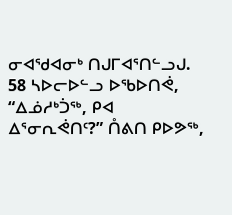ᓂᐊᖁᐊᓂᒃ ᑎᒍᒥᐊᕐᑎᓪᓗᒍ.
58 ᓴᐅᓕᐅᓪᓗ ᐅᖃᐅᑎᕚ, “ᐃᓅᓱᒃᑑᖅ, ᑭᐊ ᐃᕐᓂᕆᕚᑎᑦ?” ᑍᕕᑎ ᑭᐅᕗᖅ,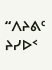“ᐱᔨᕕᑦ ᔨᓯᐅᑉ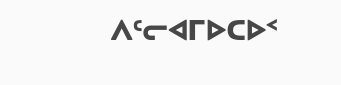ᐱᑦᓕᐊᒥᐅᑕᐅᑉ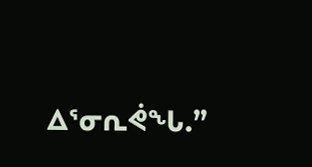ᐃᕐᓂᕆᕚᖓ.”